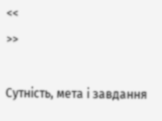<<
>>

Сутність, мета і завдання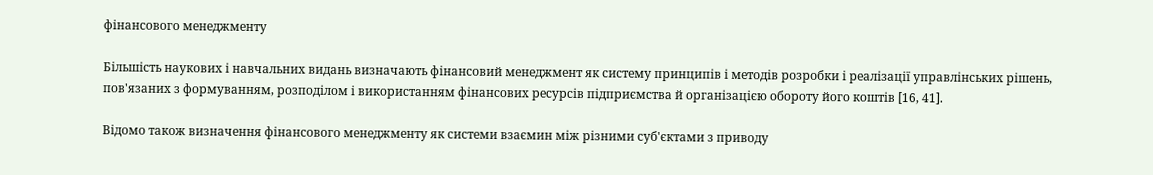фінансового менеджменту

Більшість наукових і навчальних видань визначають фінансовий менеджмент як систему принципів і методів розробки і реалізації управлінських рішень, пов'язаних з формуванням, розподілом і використанням фінансових ресурсів підприємства й організацією обороту його коштів [16, 41].

Відомо також визначення фінансового менеджменту як системи взаємин між різними суб'єктами з приводу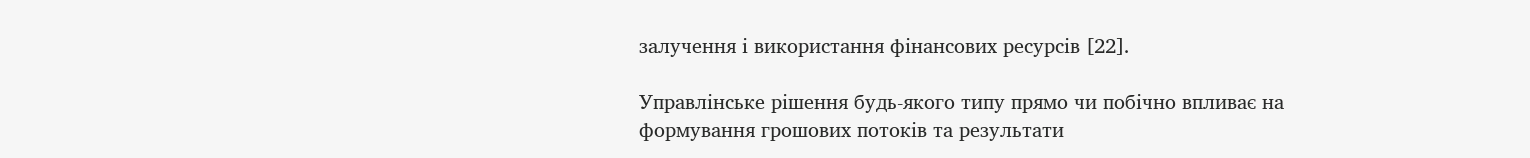залучення і використання фінансових ресурсів [22].

Управлінське рішення будь-якого типу прямо чи побічно впливає на формування грошових потоків та результати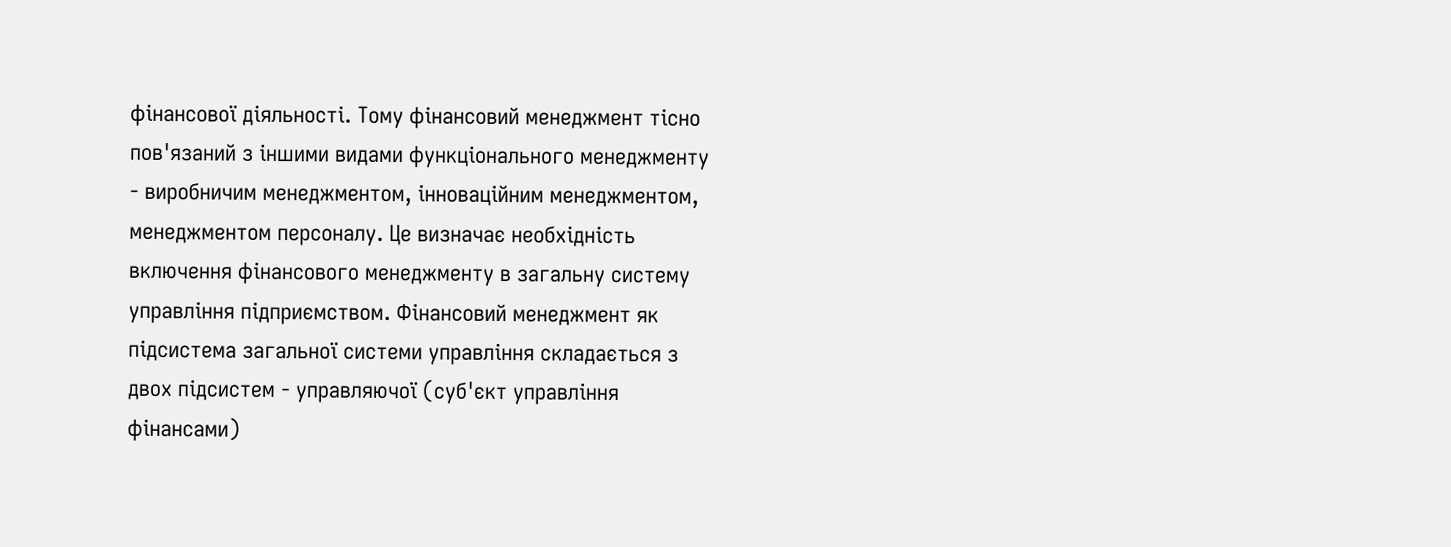фінансової діяльності. Тому фінансовий менеджмент тісно пов'язаний з іншими видами функціонального менеджменту - виробничим менеджментом, інноваційним менеджментом, менеджментом персоналу. Це визначає необхідність включення фінансового менеджменту в загальну систему управління підприємством. Фінансовий менеджмент як підсистема загальної системи управління складається з двох підсистем - управляючої (суб'єкт управління фінансами)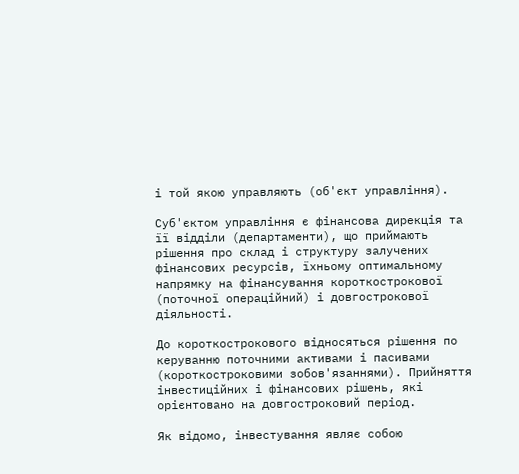і той якою управляють (об'єкт управління).

Суб'єктом управління є фінансова дирекція та її відділи (департаменти), що приймають рішення про склад і структуру залучених фінансових ресурсів, їхньому оптимальному напрямку на фінансування короткострокової (поточної операційний) і довгострокової діяльності.

До короткострокового відносяться рішення по керуванню поточними активами і пасивами (короткостроковими зобов'язаннями). Прийняття інвестиційних і фінансових рішень, які орієнтовано на довгостроковий період.

Як відомо, інвестування являє собою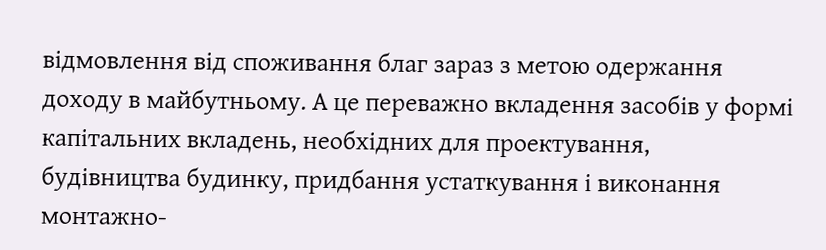відмовлення від споживання благ зараз з метою одержання доходу в майбутньому. А це переважно вкладення засобів у формі капітальних вкладень, необхідних для проектування, будівництва будинку, придбання устаткування і виконання монтажно-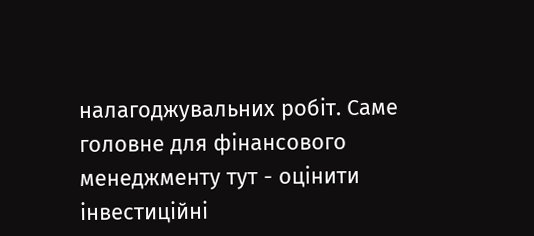налагоджувальних робіт. Саме головне для фінансового менеджменту тут - оцінити інвестиційні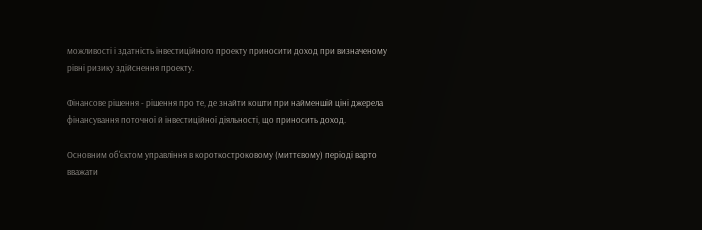можливості і здатність інвестиційного проекту приносити доход при визначеному рівні ризику здійснення проекту.

Фінансове рішення - рішення про те, де знайти кошти при найменшій ціні джерела фінансування поточної й інвестиційної діяльності, що приносить доход.

Основним об'єктом управління в короткостроковому (миттєвому) періоді варто вважати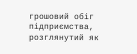грошовий обіг підприємства, розглянутий як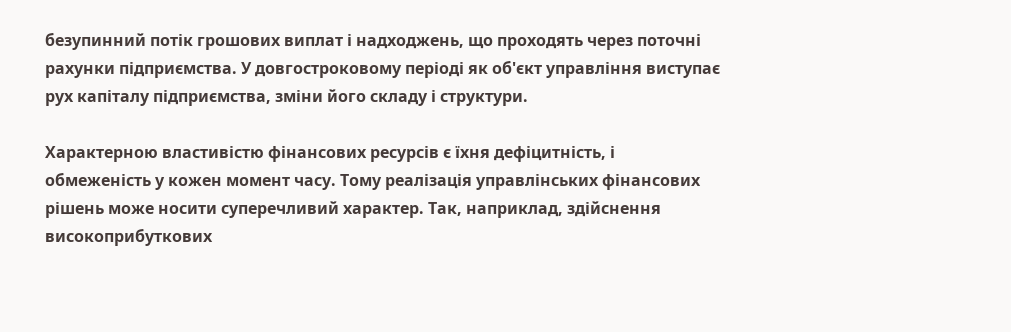безупинний потік грошових виплат і надходжень, що проходять через поточні рахунки підприємства. У довгостроковому періоді як об'єкт управління виступає рух капіталу підприємства, зміни його складу і структури.

Характерною властивістю фінансових ресурсів є їхня дефіцитність, і обмеженість у кожен момент часу. Тому реалізація управлінських фінансових рішень може носити суперечливий характер. Так, наприклад, здійснення високоприбуткових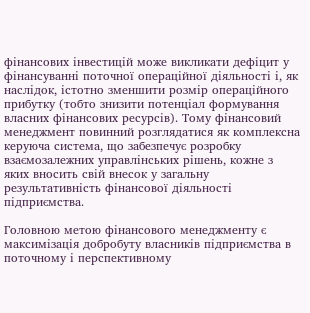фінансових інвестицій може викликати дефіцит у фінансуванні поточної операційної діяльності і, як наслідок, істотно зменшити розмір операційного прибутку (тобто знизити потенціал формування власних фінансових ресурсів). Тому фінансовий менеджмент повинний розглядатися як комплексна керуюча система, що забезпечує розробку взаємозалежних управлінських рішень, кожне з яких вносить свій внесок у загальну результативність фінансової діяльності підприємства.

Головною метою фінансового менеджменту є максимізація добробуту власників підприємства в поточному і перспективному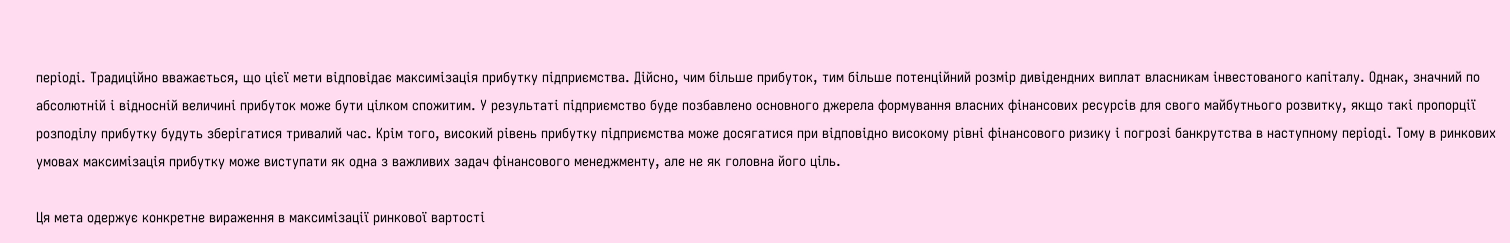періоді. Традиційно вважається, що цієї мети відповідає максимізація прибутку підприємства. Дійсно, чим більше прибуток, тим більше потенційний розмір дивідендних виплат власникам інвестованого капіталу. Однак, значний по абсолютній і відносній величині прибуток може бути цілком спожитим. У результаті підприємство буде позбавлено основного джерела формування власних фінансових ресурсів для свого майбутнього розвитку, якщо такі пропорції розподілу прибутку будуть зберігатися тривалий час. Крім того, високий рівень прибутку підприємства може досягатися при відповідно високому рівні фінансового ризику і погрозі банкрутства в наступному періоді. Тому в ринкових умовах максимізація прибутку може виступати як одна з важливих задач фінансового менеджменту, але не як головна його ціль.

Ця мета одержує конкретне вираження в максимізації ринкової вартості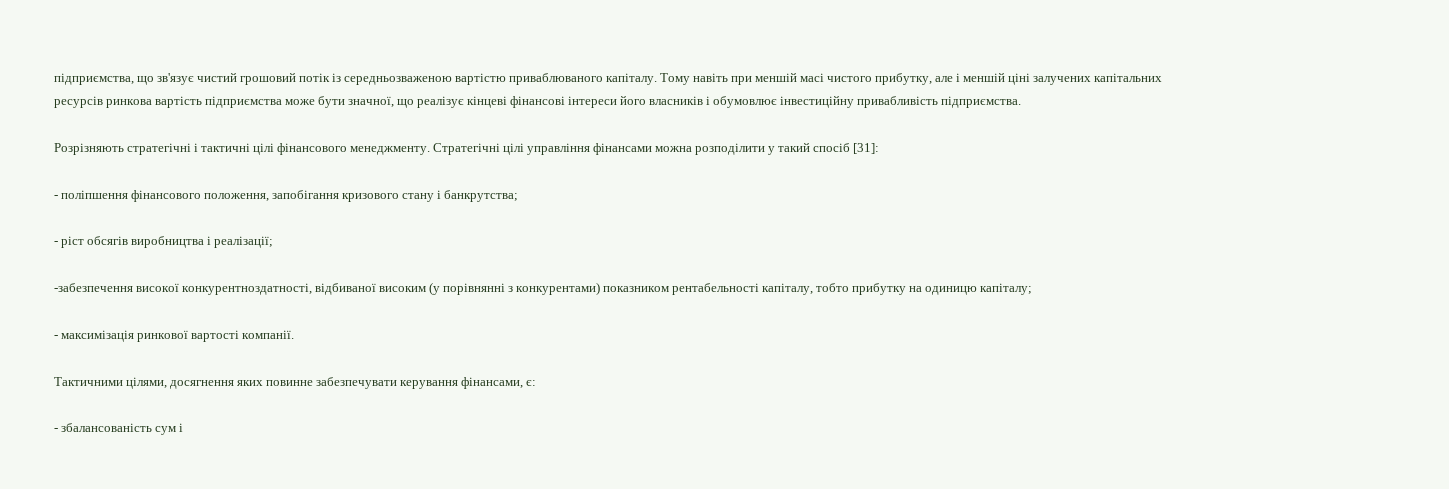підприємства, що зв'язує чистий грошовий потік із середньозваженою вартістю приваблюваного капіталу. Тому навіть при меншій масі чистого прибутку, але і меншій ціні залучених капітальних ресурсів ринкова вартість підприємства може бути значної, що реалізує кінцеві фінансові інтереси його власників і обумовлює інвестиційну привабливість підприємства.

Розрізняють стратегічні і тактичні цілі фінансового менеджменту. Стратегічні цілі управління фінансами можна розподілити у такий спосіб [31]:

- поліпшення фінансового положення, запобігання кризового стану і банкрутства;

- ріст обсягів виробництва і реалізації;

-забезпечення високої конкурентноздатності, відбиваної високим (у порівнянні з конкурентами) показником рентабельності капіталу, тобто прибутку на одиницю капіталу;

- максимізація ринкової вартості компанії.

Тактичними цілями, досягнення яких повинне забезпечувати керування фінансами, є:

- збалансованість сум і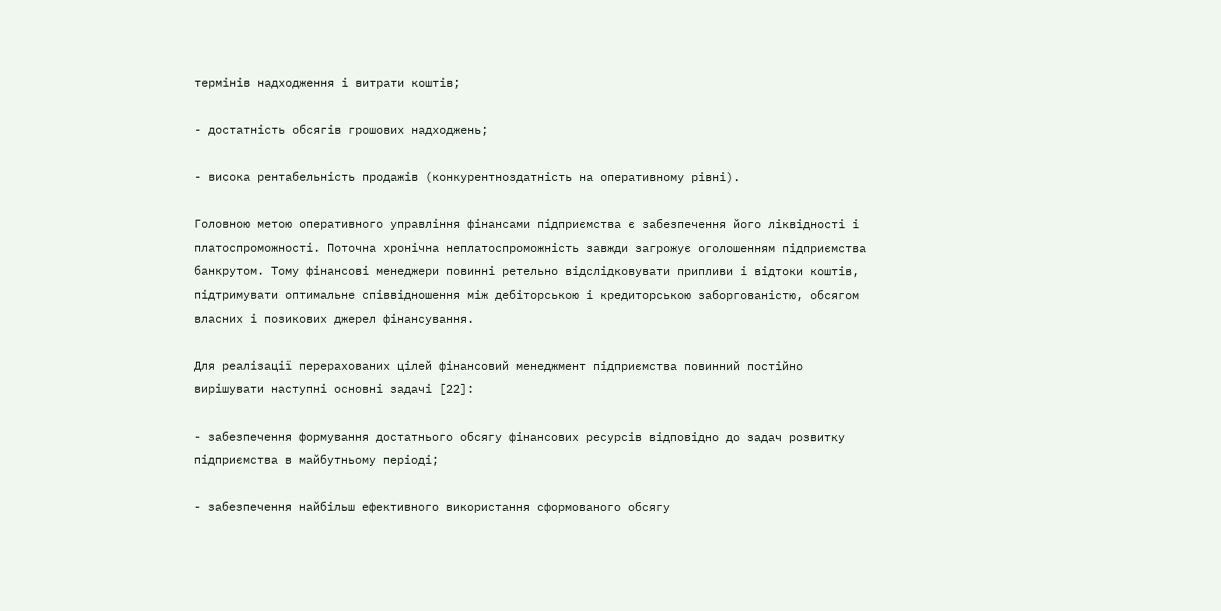термінів надходження і витрати коштів;

- достатність обсягів грошових надходжень;

- висока рентабельність продажів (конкурентноздатність на оперативному рівні).

Головною метою оперативного управління фінансами підприємства є забезпечення його ліквідності і платоспроможності. Поточна хронічна неплатоспроможність завжди загрожує оголошенням підприємства банкрутом. Тому фінансові менеджери повинні ретельно відслідковувати припливи і відтоки коштів, підтримувати оптимальне співвідношення між дебіторською і кредиторською заборгованістю, обсягом власних і позикових джерел фінансування.

Для реалізації перерахованих цілей фінансовий менеджмент підприємства повинний постійно вирішувати наступні основні задачі [22]:

- забезпечення формування достатнього обсягу фінансових ресурсів відповідно до задач розвитку підприємства в майбутньому періоді;

- забезпечення найбільш ефективного використання сформованого обсягу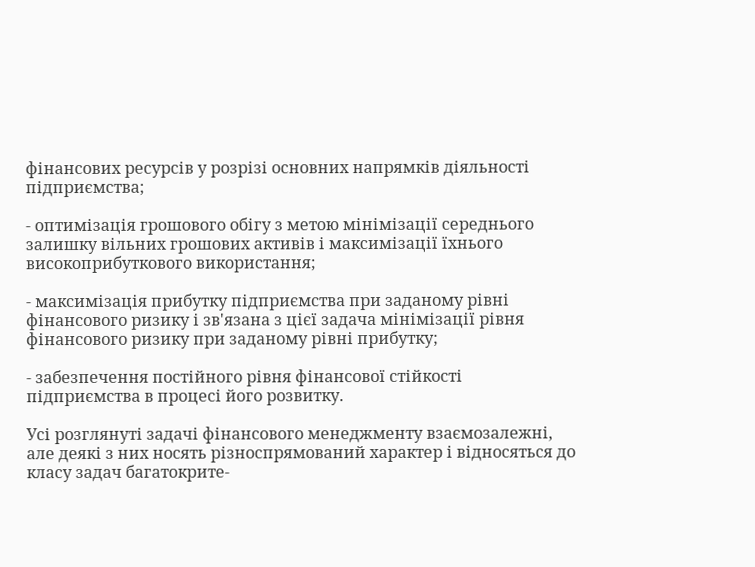фінансових ресурсів у розрізі основних напрямків діяльності підприємства;

- оптимізація грошового обігу з метою мінімізації середнього залишку вільних грошових активів і максимізації їхнього високоприбуткового використання;

- максимізація прибутку підприємства при заданому рівні фінансового ризику і зв'язана з цієї задача мінімізації рівня фінансового ризику при заданому рівні прибутку;

- забезпечення постійного рівня фінансової стійкості підприємства в процесі його розвитку.

Усі розглянуті задачі фінансового менеджменту взаємозалежні, але деякі з них носять різноспрямований характер і відносяться до класу задач багатокрите-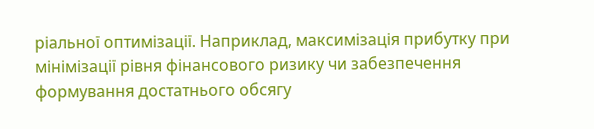ріальної оптимізації. Наприклад, максимізація прибутку при мінімізації рівня фінансового ризику чи забезпечення формування достатнього обсягу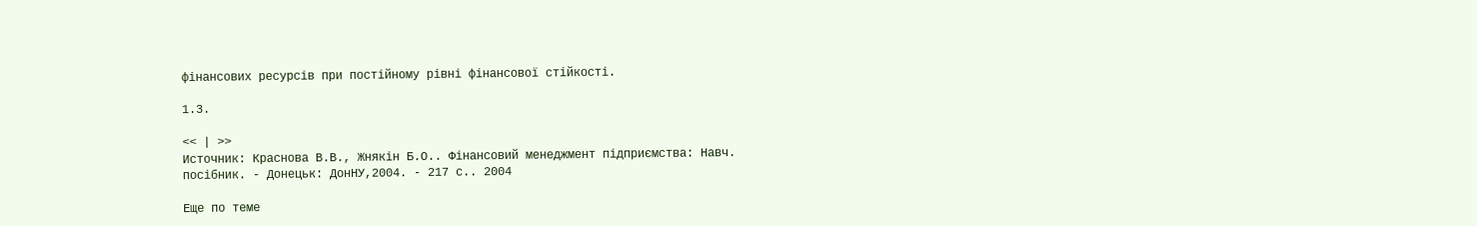фінансових ресурсів при постійному рівні фінансової стійкості.

1.3.

<< | >>
Источник: Краснова В.В., Жнякін Б.О.. Фінансовий менеджмент підприємства: Навч. посібник. - Донецьк: ДонНУ,2004. - 217 с.. 2004

Еще по теме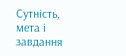Сутність, мета і завдання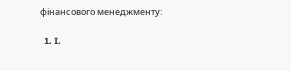фінансового менеджменту:

  1. I.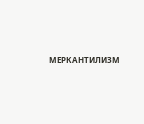МЕРКАНТИЛИЗМ